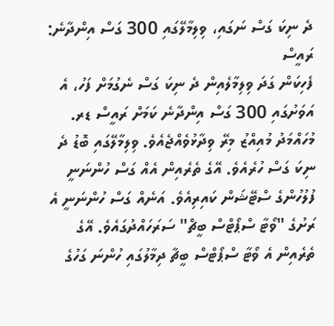ދެ ނިކަ ގަސް ނަގައި، ވިލިމާލޭގައި 300 ގަސް އިންދާނެ: ރައީސް
ފެހިކަން ގަދަ ވިލިމާލެއިން ދެ ނިކަ ގަސް ނެގުމަށް ފަހު، އެ އަވަށުގައި 300 ގަސް އިންދާނެ ކަމަށް ރައީސް ޑރ. މުހައްމަދު މުއިއްޒު މިރޭ ވިދާޅުވެއްޖެއެވެ. ވިލިމާލޭގައި ބޮޑު ދެ ނިކަ ގަސް ހުރެއެވެ. އޭގެ ތެރެއިން އެއް ގަސް ހުންނަނީ ފުލުހުންގެ ސްޓޭޝަން ކައިރިއެވެ. އަނެއް ގަސް ހުންނަނީ އެ ރަށުގެ "ވޯޓާ ސްޕޯޓްސް ބީޗް" ސަރަހައްދުގައެވެ. އޭގެ ތެރެއިން އެ ވޯޓާ ސްޕޯޓްސް ބީޗާ ދިމާލުގައި ހުންނަ ގަހުގެ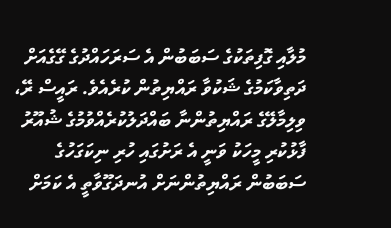މުލާއި ގޮފިތަކުގެ ސަބަބުން އެ ސަރަހައްދުގެ ގޭގެއަށް ދަތިވާކަމުގެ ޝަކުވާ ރައްޔިތުން ކުރެއެވެ. ރައީސް ރޭ، ވިލިމާލޭގެ ރައްޔިތުންނާ ބައްދަލުކުރެއްވުމުގެ ޝުއޫރު ފާޅުކުރި މީހަކު ވަނީ އެ ރަށުގައި ހުރި ނިކަގަހުގެ ސަބަބުން ރައްޔިތުންނަށް އުނދަގޫވާތީ އެ ކަމަށް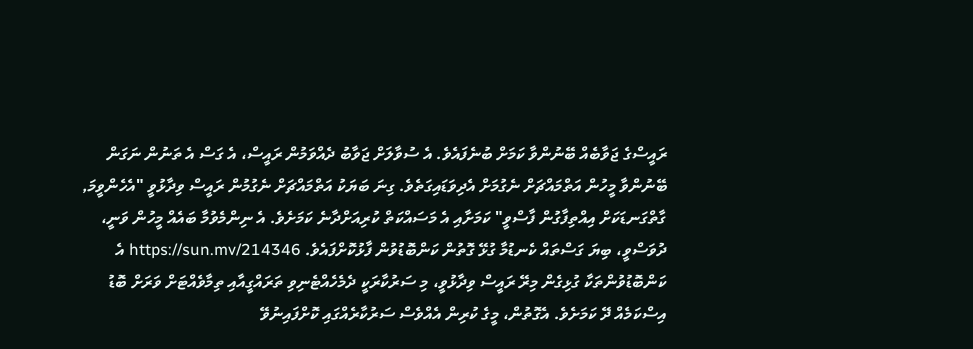ރައީސްގެ ޖަވާބެއް ބޭނުންވާ ކަމަށް ބުނެފައެވެ. އެ ސުވާލަށް ޖަވާބު ދެއްވަމުން ރައީސް، އެ ގަސް އެ ތަނުން ނަގަން ބޭނުންވާ މީހުން އަތްމައްޗަށް ނެގުމަށް އެދިވަޑައިގަތެވެ. ގިނަ ބަޔަކު އަތްމައްޗަށް ނެގުމުން ރައީސް ވިދާޅުވީ "އެހެންވީމަ, ގާތްގަނޑަކަށް އިއްތިފާގުން ފާސްވީ" ކަމަށާއި އެ މަސައްކަތް ކުރިއަށްދާނެ ކަމަށެވެ. އެ ނިންމެވުމާ ބައެއް މީހުން ވަނީ، ދުވަސްވީ، ބިޔަ ގަސްތައް ކެނޑުމާ ގުޅޭ ގޮތުން ކަންބޮޑުވުން ފާޅުކޮށްފައެވެ. https://sun.mv/214346 އެ ކަންބޮޑުވުންތަކާ ގުޅިގެން މިރޭ ރައީސް ވިދާޅުވީ، މި ސަރުކާރަކީ ދެމެހެއްޓެނިވި ތަރައްގީއާއި ތިމާވެއްޓަށް ވަރަށް ބޮޑު އިސްކަމެއް ދޭ ކަމަށެވެ. އެގޮތުން، މީގެ ކުރިން އެއްވެސް ސަރުކާރެއްގައި ކޮށްފައިނުވޭ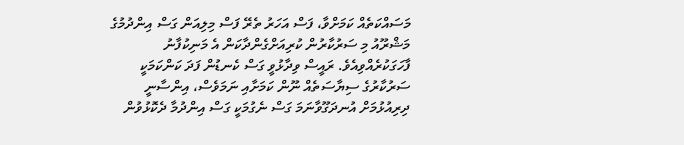މަސައްކަތެއް ކަމަށްވާ، ފަސް އަހަރު ތެރޭ ފަސް މިލިއަން ގަސް އިންދުމުގެ މަޝްރޫއު މި ސަރުކާރުން ކުރިއަށްގެންދާކަން އެ މަނިކުފާނު ފާހަގަކުރެއްވިއެވެ. ރައީސް ވިދާޅުވީ ގަސް ކެނޑުން ފަދަ ކަންކަމަކީ ސަރުކާރުގެ ސިޔާސަތެއް ނޫން ކަމަށާއި ނަމަވެސް، އިންސާނީ ދިރިއުޅުމަށް އުނދަގޫވާނަމަ ގަސް ނެގުމަކީ ގަސް އިންދުމާ ދެކޮޅުވުން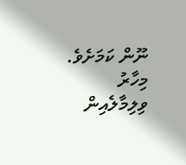ނޫން ކަމަށެވެ. މިހާރު ވިލިމާލެއިން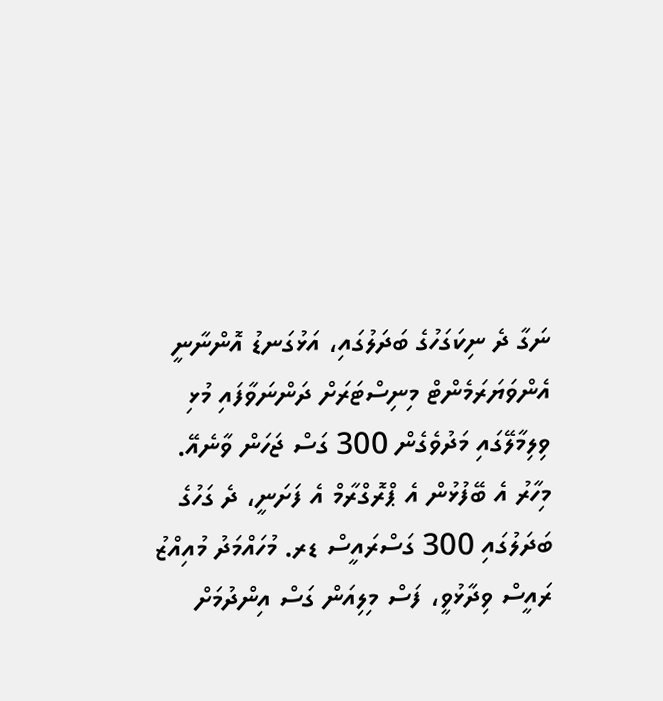ނަގާ ދެ ނިކަގަހުގެ ބަދަލުގައި، އަޅުގަނޑު އޮންނާނީ އެންވަޔަރަމެންޓް މިނިސްޓަރަށް ދަންނަވާފައި މުޅި ވިލިމާލޭގައި މަދުވެގެން 300 ގަސް ޖަހަން ވާނެއޭ. މިހާރު އެ ބޭފުޅުން އެ ޕްރޮގްރާމް އެ ފަށަނީ، ދެ ގަހުގެ ބަދަލުގައި 300 ގަސްރައީސް ޑރ. މުހައްމަދު މުއިއްޒު ރައީސް ވިދާޅުވީ، ފަސް މިލިއަން ގަސް އިންދުމަށް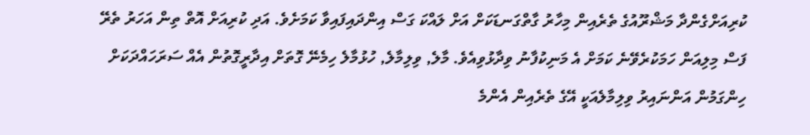ކުރިއަށްގެންދާ މަޝްރޫއުގެ ތެރެއިން މިހާރު ގާތްގަނޑަކަށް އަށް ލައްކަ ގަސް އިންދައިފައިވާ ކަމަށެވެ. އަދި ކުރިއަށް އޮތް ތިން އަހަރު ތެރޭ ފަސް މިލިއަން ހަމަކުރެވޭނެ ކަމަށް އެ މަނިކުފާނު ވިދާޅުވިއެވެ. މާލެ, ވިލިމާލެ, ހުޅުމާލެ ހިމެނޭ ގޮތަށް އިދާރީގޮތުން އެއް ސަރަހައްދަކަށް ހިންގަމުން އަންނައިރު ވިލިމާލެއަކީ އޭގެ ތެރެއިން އެންމެ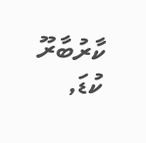ކާރުބާރޫ ކުޑަ,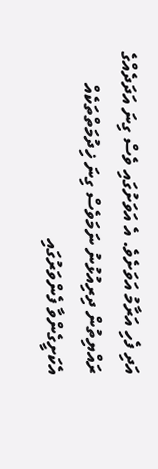އަދި ފެހި އަރާމު އަވަށެވެ. އެ އަވަށުގައި ވެސް ގިނަ އަދަދެއްގެ ރައްޔިތުން ދިރިއުޅުނު ނަމަވެސް ގިނަ ޚިދުމަތްތަކެއް އެކަށީގެންވާ ފެންވަރުގައި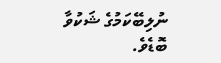ނުލިބޭކަމުގެ ޝަކުވާ ބޮޑެވެ.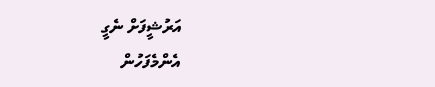އަރުޝީފަށް ނެގީ
އެންމެފަހުން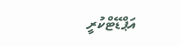އަޕްޑޭޓްކުރީ